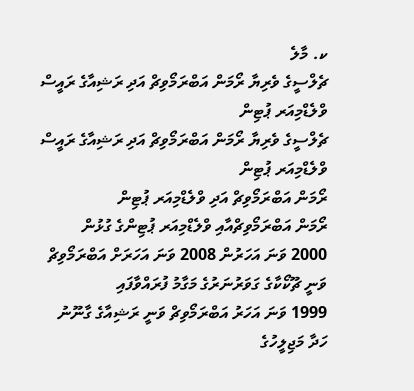ކ. މާލެ
ޗެލްސީގެ ވެރިޔާ ރޯމަން އަބްރަމޯވިޗް އަދި ރަޝިއާގެ ރައީސް ވްލެޑްމިއަރ ޕުޓިން
ޗެލްސީގެ ވެރިޔާ ރޯމަން އަބްރަމޯވިޗް އަދި ރަޝިއާގެ ރައީސް ވްލެޑްމިއަރ ޕުޓިން
ރޯމަން އަބްރަމޯވިޗް އަދި ވްލެޑްމިއަރ ޕުޓިން
ރޯމަން އަބްރަމޯވިޗްއާއި ވްލެޑްމިއަރ ޕުޓިންގެ ގުޅުން
2000 ވަނަ އަހަރުން 2008 ވަނަ އަހަރަށް އަބްރަމޯވިޗް ވަނީ ޗޫކޯކާގެ ގަވަރުނަރުގެ މަގާމު ފުރައްވާފައި
1999 ވަނަ އަހަރު އަބްރަމޯވިޗް ވަނީ ރަޝިއާގެ ގާނޫނު ހަދާ މަޖިލީހުގެ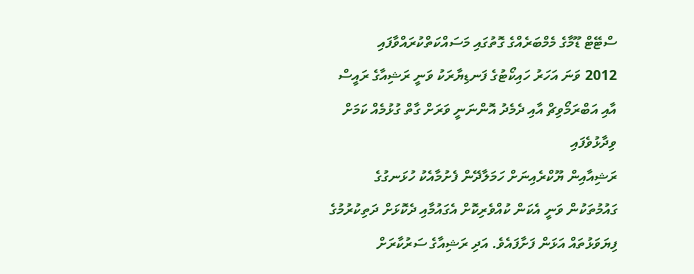ސްޓޭޓް ޑޫމާގެ މެމްބަރެއްގެ ގޮތުގައި މަސައްކަތްކުރައްވާފައި
2012 ވަނަ އަހަރު ހައިކޯޓުގެ ފަނޑިޔާރަކު ވަނީ ރަޝިއާގެ ރައީސް އާއި އަބްރަމޯވިޗް އާއި ދެމެދު އޮންނަނީ ވަރަށް ގާތް ގުޅުމެއް ކަމަށް ވިދާޅުވެފައި
ރަޝިއާއިން ޔޫކްރެއިނަށް ހަމަލާދޭން ފެށުމާއެކު ހުޅަނގުގެ ގައުމުތަކުން ވަނީ އެކަން ކުއްވެރިކޮށް އެގައުމާއި ދެކޮޅަށް ދަތިކުރުމުގެ ފިޔަވަޅުތައް އަޅަން ފަށާފައެވެ. އަދި ރަޝިއާގެ ސަރުކާރަށް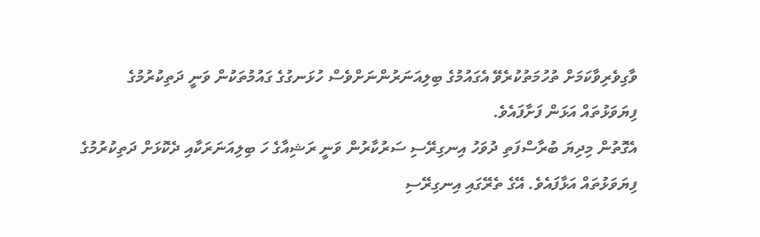ވާގިވެރިވާކަމަށް ތުހުމަތުކުރެވޭ އެގައުމުގެ ބިލިއަނަރުންނަށްވެސް ހުޅަނގުގެ ގައުމުތަކުން ވަނީ ދަތިކުރުމުގެ ފިޔަވަޅުތައް އަޅަން ފަށާފައެވެ.
އެގޮތުން މިދިޔަ ބުރާސްފަތި ދުވަހު އިނގިރޭސި ސަރުކާރުން ވަނީ ރަޝިއާގެ ހަ ބިލިއަނަރަކާއި ދެކޮޅަށް ދަތިކުރުމުގެ ފިޔަވަޅުތައް އަޅާފައެވެ. އޭގެ ތެރޭގައި އިނގިރޭސި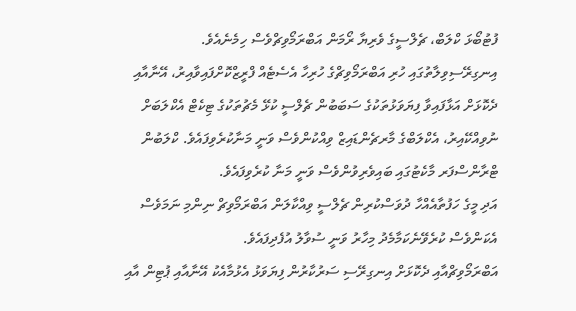ފުޓުބޯޅަ ކްލަބް، ޗެލްސީގެ ވެރިޔާ ރޯމަން އަބްރަމޯވިޗްވެސް ހިމެނެއެވެ.
އިނގިރޭސިވިލާތުގައި ހުރި އަބްރަމޯވިޗްގެ ހުރިހާ އެސެޓެއް ފްރީޒްކޮށްފައިވާއިރު، އޭނާއާއި ދެކޮޅަށް އަޅާފައިވާ ފިޔަވަޅުތަކުގެ ސަބަބުން ޗެލްސީ ކުޅޭ މެޗުތަކުގެ ޓިކެޓް އެކްލަބަށް ނުވިއްކޭއިރު، އެކްލަބްގެ މާރޗެންޑައިޒް ވިއްކުންވެސް ވަނީ މަނާކުރެވިފައެވެ. ކްލަބުން ޓްރާންސްފަރ މާކެޓުގައި ބައިވެރިވުންވެސް ވަނީ މަނާ ކުރެވިފައެވެ.
އަދި މީގެ ހަފުތާއެއްހާ ދުވަސްކުރިން ޗެލްސީ ވިއްކާލަން އަބްރަމޯވިޗް ނިންމި ނަމަވެސް އެކަންވެސް ކުރެވޭނެކަމާމެދު މިހާރު ވަނީ ސުވާލު އުފެދިފައެވެ.
އަބްރަމޯވިޗްއާއި ދެކޮޅަށް އިނގިރޭސި ސަރުކާރުން ފިޔަވަޅު އެޅުމާއެކު އޭނާއާއި ޕުޓިން އާއި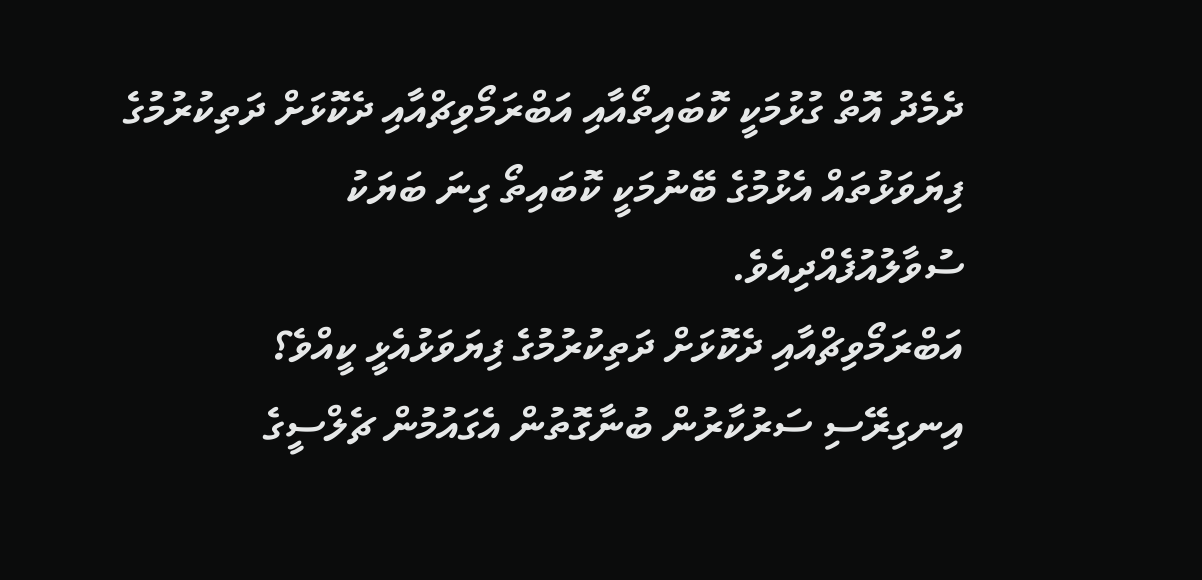ދެމެދު އޮތް ގުޅުމަކީ ކޮބައިތޯއާއި އަބްރަމޯވިޗްއާއި ދެކޮޅަށް ދަތިކުރުމުގެ ފިޔަވަޅުތައް އެޅުމުގެ ބޭނުމަކީ ކޮބައިތޯ ގިނަ ބަޔަކު ސުވާލުއުފެއްދިއެވެ.
އަބްރަމޯވިޗްއާއި ދެކޮޅަށް ދަތިކުރުމުގެ ފިޔަވަޅުއެޅީ ކީއްވެ؟
އިނގިރޭސި ސަރުކާރުން ބުނާގޮތުން އެގައުމުން ޗެލްސީގެ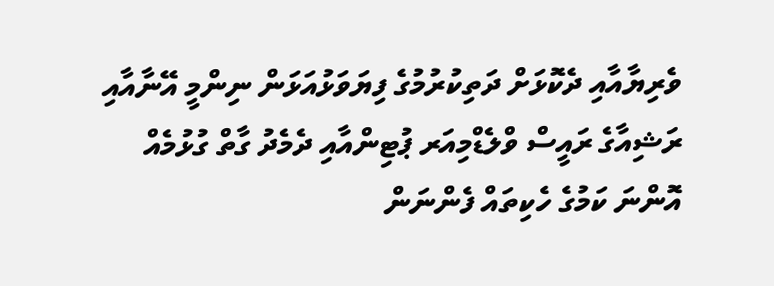ވެރިޔާއާއި ދެކޮޅަށް ދަތިކުރުމުގެ ފިޔަވަޅުއަޅަން ނިންމީ އޭނާއާއި ރަޝިއާގެ ރައީސް ވްލެޑްމިއަރ ޕުޓިންއާއި ދެމެދު ގާތް ގުޅުމެއް އޮންނަ ކަމުގެ ހެކިތައް ފެންނަން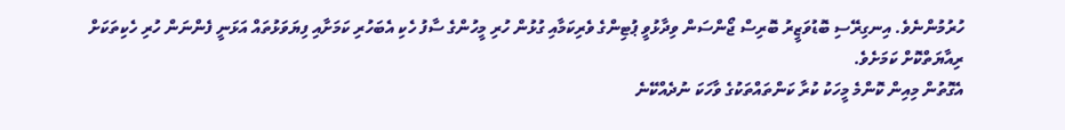ހުރުމުންނެވެ. އިނގިރޭސި ބޮޑުވަޒީރު ބޮރިސް ޖޯންސަން ވިދާޅުވީ ޕުޓިންގެ ވެރިކަމާއި ގުޅުން ހުރި މީހުންގެ ސާފު ހެކި އެބަހުރި ކަމަށާއި ފިޔަވަޅުތައް އަޅަނީ ފެންނަން ހުރި ހެކިތަކަށް ރިއާޔަތްކޮށް ކަމަށެވެ.
އެގޮތުން މިއިން ކޮންމެ މީހަކު ކުރާ ކަންތައްތަކުގެ ވާހަކަ ނުދެއްކޭނެ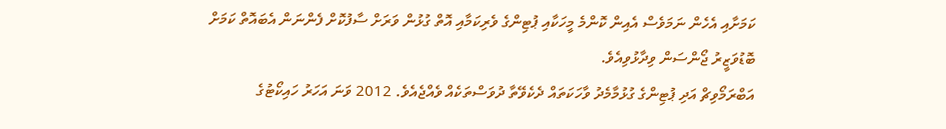ކަމަށާއި އެހެން ނަމަވެސް އެއިން ކޮންމެ މީހަކާއި ޕުޓިންގެ ވެރިކަމާއި އޮތް ގުޅުން ވަރަށް ސާފުކޮށް ފެންނަން އެބައޮތް ކަމަށް ބޮޑުވަޒީރު ޖޯންސަން ވިދާޅުވިއެވެ.
އަބްރަމޯވިޗް އަދި ޕުޓިންގެ ގުޅުމާމެދު ވާހަކަތައް ދެކެވޭތާ ދުވަސްތަކެއް ވެއްޖެއެވެ. 2012 ވަނަ އަހަރު ހައިކޯޓުގެ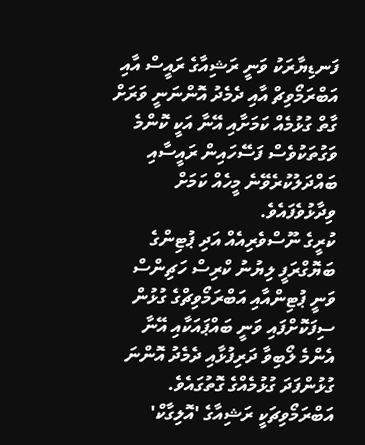ފަނޑިޔާރަކު ވަނީ ރަޝިއާގެ ރައީސް އާއި އަބްރަމޯވިޗް އާއި ދެމެދު އޮންނަނީ ވަރަށް ގާތް ގުޅުމެއް ކަމަށާއި އޭނާ އަކީ ކޮންމެ ވަގުތަކުވެސް ފަސޭހައިން ރައީސާއި ބައްދަލުކުރެވޭނެ މީހެއް ކަމަށް ވިދާޅުވެފައެވެ.
ކުރީގެ ނޫސްވެރިއެއް އަދި ޕުޓިންގެ ބަޔޮގްރަފީ ލިޔުނު ކްރިސް ހަޗިންސް ވަނީ ޕުޓިންއާއި އަބްރަމޯވިޗްގެ ގުޅުން ސިފަކޮށްފައި ވަނީ ބައްޕައަކާއި އޭނާ އެންމެ ލޯބިވާ ދަރިފުޅާއި ދެމެދު އޮންނަ ގުޅުންފަދަ ގުޅުމެއްގެ ގޮތުގައެވެ.
އަބްރަމޯވިޗަކީ ރަޝިއާގެ 'އޮލިގާކް'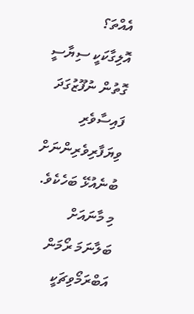އެއްތަ؟
އޮލިގާކަކީ ސިޔާސީ ގޮތުން ނުފޫޒުގަދަ ފައިސާވެރި ވިޔަފާރިވެރިންނަށް ބުނެއުޅޭ ބަހެކެވެ. މި މާނައަށް ބަލާނަމަ ރޯމަން އަބްރަމޯވިޗަކީ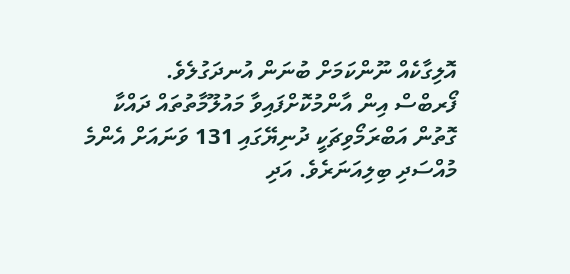އޮލިގާކެއް ނޫންކަމަށް ބުނަން އުނދަގުލެވެ.
ފޯރބްސް އިން އާންމުކޮށްފައިވާ މައުލޫމާތުތައް ދައްކާ ގޮތުން އަބްރަމޯވިޗަކީ ދުނިޔޭގައި 131 ވަނައަށް އެންމެ މުއްސަދި ބިލިއަނަރެވެ. އަދި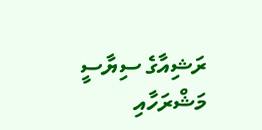ރަޝިއާގެ ސިޔާސީ މަޝްރަހާއި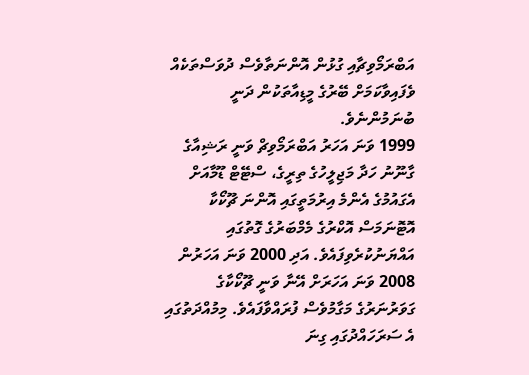އަބްރަމޯވިޗާއި ގުޅުން އޮންނަތާވެސް ދުވަސްތަކެއް ވެފައިވާކަމަށް ބޭރުގެ މީޑިއާތަކުން ދަނީ ބުނަމުންނެވެ.
1999 ވަނަ އަހަރު އަބްރަމޯވިޗް ވަނީ ރަޝިއާގެ ގާނޫނު ހަދާ މަޖިލީހުގެ ތިރީގެ، ސްޓޭޓް ޑޫމާއަށް އެގައުމުގެ އެންމެ އިރުމަތީގައި އޮންނަ ޗޫކޯކާ އޮޓޮނަމަސް އޮކްރުގެ މެމްބަރުގެ ގޮތުގައި އައްޔަނުކުރެވިފައެވެ. އަދި 2000 ވަނަ އަހަރުން 2008 ވަނަ އަހަރަށް އޭނާ ވަނީ ޗޫކޯކާގެ ގަވަރުނަރުގެ މަގާމުވެސް ފުރައްވާފައެވެ. މިމުއްދަތުގައި އެ ސަރަހައްދުގައި ގިނަ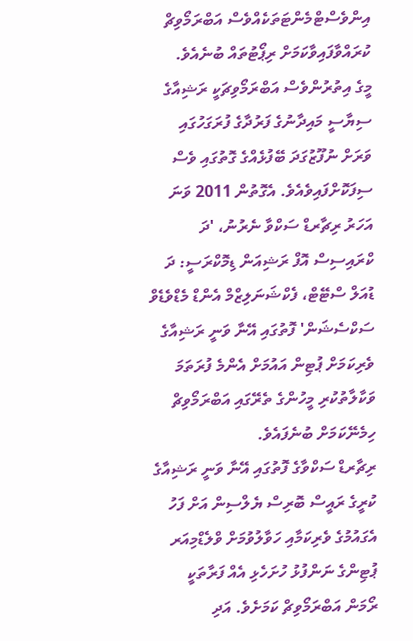އިންވެސްޓްމެންޓަތަކެއްވެސް އަބްރަމޯވިޗް ކުރައްވާފައިވާކަމަށް ރިޕޯޓުތައް ބުނެއެވެ.
މީގެ އިތުރުންވެސް އަބްރަމޯވިޗަކީ ރަޝިއާގެ ސިޔާސީ މައިދާނުގެ ފަރުދާގެ ފުރަގަހުގައި ވަރަށް ނުފޫޒުގަދަ ބޭފުޅެއްގެ ގޮތުގައި ވެސް ސިފަކޮށްފައިވެއެވެ. އެގޮތުން 2011 ވަނަ އަހަރު ރިޗާރޑް ސަކްވާ ނެރުނު، 'ދަ ކްރައިސިސް އޮފް ރަޝިއަން ޑިމޮކްރަސީ: ދަ ޑުއަލް ސްޓޭޓް، ފެކްޝަނަލިޒްމް އެންޑް މެޑްވެޑެވް ސަކްސެޝަން' ފޮތުގައި އޭނާ ވަނީ ރަޝިއާގެ ވެރިކަމަށް ޕުޓިން އައުމަށް އެންމެ ފުރަތަމަ ވަކާލާތުކުރި މީހުންގެ ތެރޭގައި އަބްރަމޯވިޗް ހިމެނޭކަމަށް ބުނެފައެވެ.
ރިޗާރޑް ސަކްވާގެ ފޮތުގައި އޭނާ ވަނީ ރަޝިއާގެ ކުރީގެ ރައީސް ބޮރިސް ޔެލްސިން އަށް ފަހު އެގައުމުގެ ވެރިކަމާއި ހަވާލުވުމަށް ވްލެޑްމިއަރ ޕުޓިންގެ ނަންފުޅު ހުށަހެޅި އެއް ފަރާތަކީ ރޯމަން އަބްރަމޯވިޗް ކަމަށެވެ. އަދި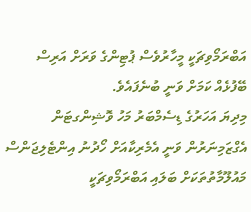އަބްރަމޯވިޗަކީ މީހާރުވެސް ޕުޓިންގެ ވަރަށް އަރިސް ބޭފުޅެއް ކަމަށް ވަނީ ބުނެފައެވެ.
މިދިޔަ އަހަރުގެ ޑިސެމްބަރު މަހު ވޮޝިންގޓަން އެގްޒަމިނަރުން ވަނީ އެމެރިކާއަށް ހޯދުނު އިންޓެލިޖަންސް މައުލޫމާތުތަކަށް ބަލައި އަބްރަމޯވިޗަކީ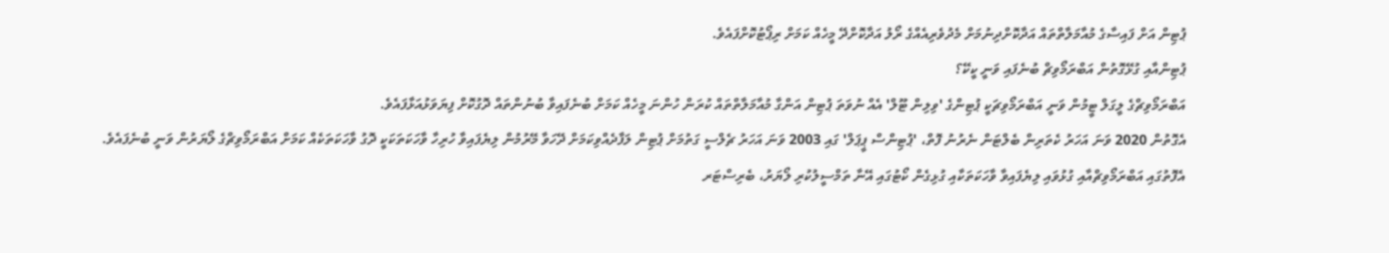ޕުޓިން އަށް ފައިސާގެ މުއާމަލާތްތައް އަދާކޮށްދިނުމަށް މެދުވެރިއެއްގެ ރޯލު އަދާކޮށްދޭ މީހެއް ކަމަށް ރިޕޯޓުކޮށްފައެވެ.
ޕުޓިންއާއި ގުޅޭގޮތުން އަބްރަމޯވިޗް ބުނެފައި ވަނީ ކީކޭ؟
އަބްރަމޯވިޗްގެ ލީގަލް ޓީމުން ވަނީ އަބްރަމޯވިޗަކީ ޕުޓިންގެ 'ވިލިން ޓޫލް' އެއް ނުވަތަ ޕުޓިން އަންގާ މުއާމަލާތްތައް ކުރަން ހުންނަ މީހެއް ކަމަށް ބުނެފައިވާ ބުނުންތައް ދޮގުކޮށް ފިޔަވަޅުއަޅާފައެވެ.
އެގޮތުން 2020 ވަނަ އަހަރު ކެތަރިން ބެލްޓަން ނެރުނު ފޮތް، 'ޕުޓިންސް ޕީޕަލް' ގައި 2003 ވަނަ އަހަރު ޗެލްސީ ގަތުމަށް ޕުޓިން ލަފާދެއްވިކަމަށް ދޭހަވާ މޭރުމުން ލިޔެފައިވާ ހުރިހާ ވާހަކަތަކަކީ ދޮގު ވާހަކަތަކެއް ކަމަށް އަބްރަމޯވިޗްގެ ލޯޔަރުން ވަނީ ބުނެފައެވެ.
އެފޮތުގައި އަބްރަމޯވިޗްއާއި ގުޅުވައި ލިޔެފައިވާ ވާހަކަތަކާއި ގުޅިގެން ކޯޓުގައި އޭނާ ތަމްސީލުކުރި ލޯޔަރު، ބެރިސްޓަރ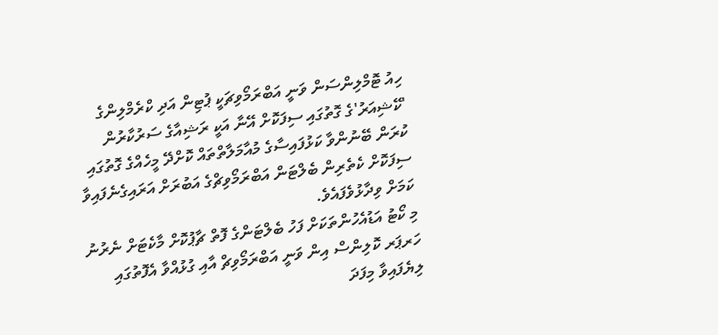ހިއު ޓޮމްލިންސަން ވަނީ އަބްރަމޯވިޗަކީ ޕުޓިން އަދި ކްރެމްލިންގެ 'ކޭޝިއަރު'ގެ ގޮތުގައި ސިފަކޮށް އޭނާ އަކީ ރަޝިއާގެ ސަރުކާރުން ކުރަން ބޭނުންވާ ކަޅުފައިސާގެ މުއާމަލާތްތައް ކޮށްދޭ މީހެއްގެ ގޮތުގައި ސިފަކޮށް ކެތެރިން ބެލްޓަން އަބްރަމޯވިޗްގެ އަބުރަށް އަރައިގެނެފައިވާ ކަމަށް ވިދާޅުވެފައެވެ.
މި ކޯޓު އަޑުއެހުންތަކަށް ފަހު ބެލްޓަންގެ ފޮތް ޗާޕުކޮށް މާކެޓަށް ނެރުނު ހަރޕަރ ކޮލިންސް އިން ވަނީ އަބްރަމޯވިޗް އާއި ގުޅުއްވާ އެފޮތުގައި ލިޔެފައިވާ މިފަދަ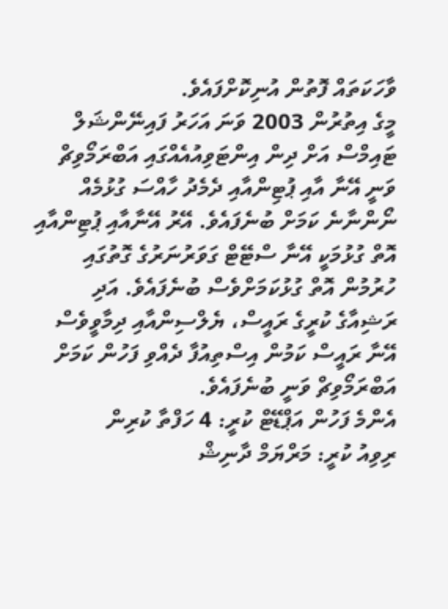ވާހަކަތައް ފޮތުން އުނިކޮށްފައެވެ.
މީގެ އިތުރުން 2003 ވަނަ އަހަރު ފައިނޭންޝަލް ޓައިމްސް އަށް ދިން އިންޓަވިއުއެއްގައި އަބްރަމޯވިޗް ވަނީ އޭނާ އާއި ޕުޓިންއާއި ދެމެދު ހާއްސަ ގުޅުމެއް ނޯންނާނެ ކަމަށް ބުނެފައެވެ. އޭރު އޭނާއާއި ޕުޓިންއާއި އޮތް ގުޅުމަކީ އޭނާ ސްޓޭޓް ގަވަރުނަރުގެ ގޮތުގައި ހުރުމުން އޮތް ގުޅުކަމަށްވެސް ބުނެފައެވެ. އަދި ރަޝިއާގެ ކުރީގެ ރައީސް، ޔެލްސިންއާއި ދިމާވީވެސް އޭނާ ރައީސް ކަމުން އިސްތިއުފާ ދެއްވި ފަހުން ކަމަށް އަބްރަމޯވިޗް ވަނީ ބުނެފައެވެ.
އެންމެ ފަހުން އަޕްޑޭޓް ކުރީ: 4 ހަފްތާ ކުރިން
ރިވިއު ކުރީ: މަރްޔަމް ދާނިޝް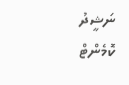ނަޝީދު
ކޮމެންޓް